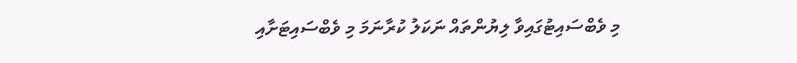މި ވެބްސައިޓުގައިވާ ލިޔުންތައް ނަކަލު ކުރާނަމަ މި ވެބްސައިޓަށާއި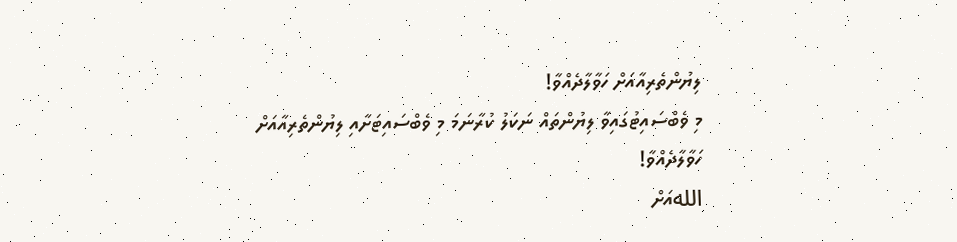ލިޔުންތެރިއާއަށް ހަވާލާދެއްވާ!
މި ވެބްސައިޓުގައިވާ ލިޔުންތައް ނަކަލު ކުރާނަމަ މި ވެބްސައިޓަށާއި ލިޔުންތެރިއާއަށް ހަވާލާދެއްވާ!
اللهއަށް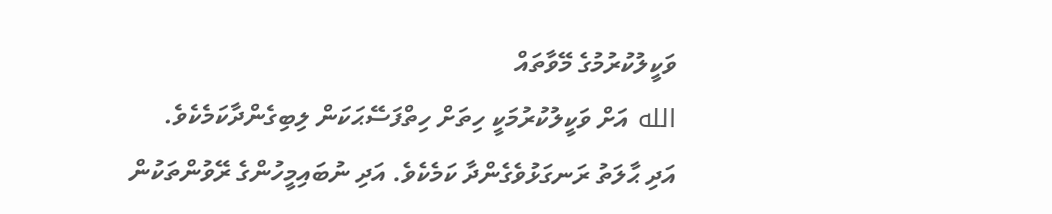ވަކީލުކުރުމުގެ މޭވާތައް
الله އަށް ވަކީލުކުރުމަކީ ހިތަށް ހިތްފަސޭޙަކަން ލިބިގެންދާކަމެކެވެ. އަދި ޙާލަތު ރަނގަޅުވެގެންދާ ކަމެކެވެ. އަދި ނުބައިމީހުންގެ ރޭވުންތަކުން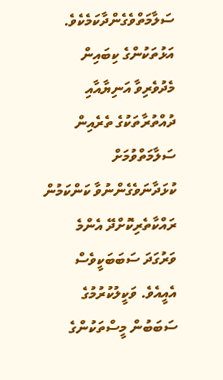ސަލާމަތްވެގެންދާކަމެކެވެ. އަޅުތަކުންގެ ކިބައިން މެދުވެރިވާ އަނިޔާއާއި ދުއްތުރާތަކުގެ ތެރެއިން ސަލާމަތްވުމަށް ކުޅަދާނަވެގެންނުވާ ކަންކަމުން ރައްކާތެރިކޮށްދޭ އެންމެ ވަރުގަދަ ސަބަބަކީވެސް އެއީއެވެ. ވަކީލުކުރުމުގެ ސަބަބުން މީސްތަކުންގެ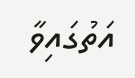އަތުގައިވާ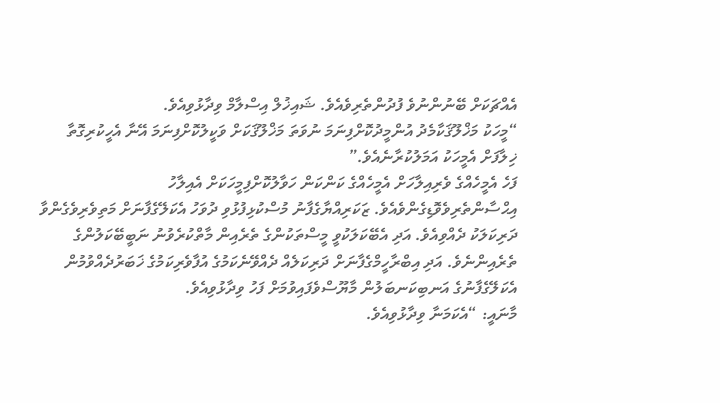އެއްޗަކަށް ބޭނުންނުވެ ފުދުންތެރިވެއެވެ. ޝައިޚުލް އިސްލާމް ވިދާޅުވިއެވެ.
“މީހަކު މަޚްލޫޤަކާމެދު އުންމީދުކޮށްފިނަމަ ނުވަތަ މަޚްލޫޤަކަށް ވަކީލުކޮށްފިނަމަ އޭނާ އެހީކުރިގޮތާ ޚިލާފަށް އެމީހަކު އަމަލުކުރާނެއެވެ.”
ފަހެ އެމީހެއްގެ ވެރިއިލާހަށް އެމީހެއްގެ ކަންކަން ހަވާލުކޮށްފިމީހަކަށް އެއިލާހު އިޙްސާންތެރިވެވޮޑިގެންވެއެވެ. ޒަކަރިއްޔާގެފާނު މުސްކުޅިފުޅުވި ދުވަހު އެކަލޭގެފާނަށް މަތިވެރިވެގެންވާ ދަރިކަލަކު ދެއްވިއެވެ. އަދި އެބޭކަލަކުވީ މީސްތަކުންގެ ތެރެއިން މާތްކުރެވުނު ނަބީބޭކަލުންގެ ތެރެއިންނެވެ. އަދި އިބްރާހީމްގެފާނަށް ދަރިކަލެއް ދެއްވޭނެކަމުގެ އުފާވެރިކަމުގެ ޚަބަރުދެއްވުމުން އެކަލޭގެފާނުގެ އަނބިކަނބަލުން މާޔޫސްވެފައިވުމަށް ފަހު ވިދާޅުވިއެވެ.
މާނައީ: “އެކަމަނާ ވިދާޅުވިއެވެ.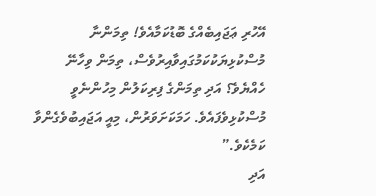އޭހުރި ޢަޖައިބެއްގެ ބޮޑުކަމާއެވެ! ތިމަންނާ މުސްކުޅިޔަކުކަމުގައިވާއިރުވެސް، ތިމަން ވިހާނޭ ހެއްޔެވެ؟ އަދި ތިމަންގެ ފިރިކަލުން މިހުންނެވީ މުސްކުޅިވެފައެވެ. ހަމަކަށަވަރުން، މިއީ އަޖައިބުވެގެންވާ ކަމެކެވެ.”
އަދި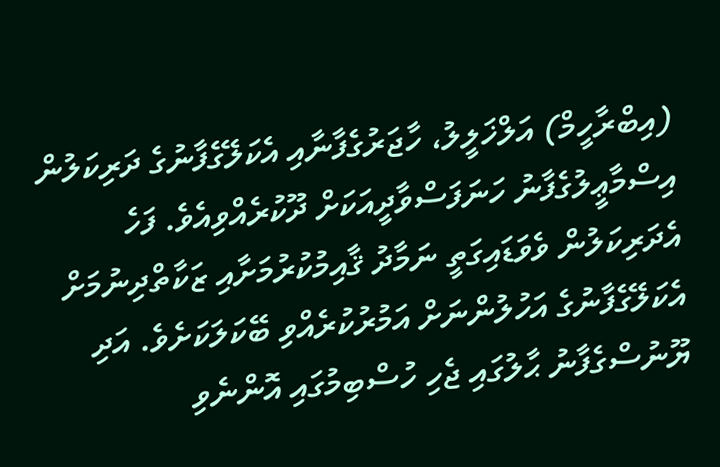(އިބްރާހީމް) އަލްޚަލީލު، ހާޖަރުގެފާނާއި އެކަލޭގެފާނުގެ ދަރިކަލުން އިސްމާޢީލުގެފާނު ހަނަފަސްވާދީއަކަށް ދޫކުރެއްވިއެވެ. ފަހެ އެދަރިކަލުން ވެވަޑައިގަތީ ނަމާދު ޤާއިމުކުރުމަށާއި ޒަކާތްދިނުމަށް އެކަލޭގެފާނުގެ އަހުލުންނަށް އަމުރުކުރެއްވި ބޭކަލަކަށެވެ. އަދި ޔޫނުސްގެފާނު ޙާލުގައި ޖެހި ހުސްބިމުގައި އޮންނެވި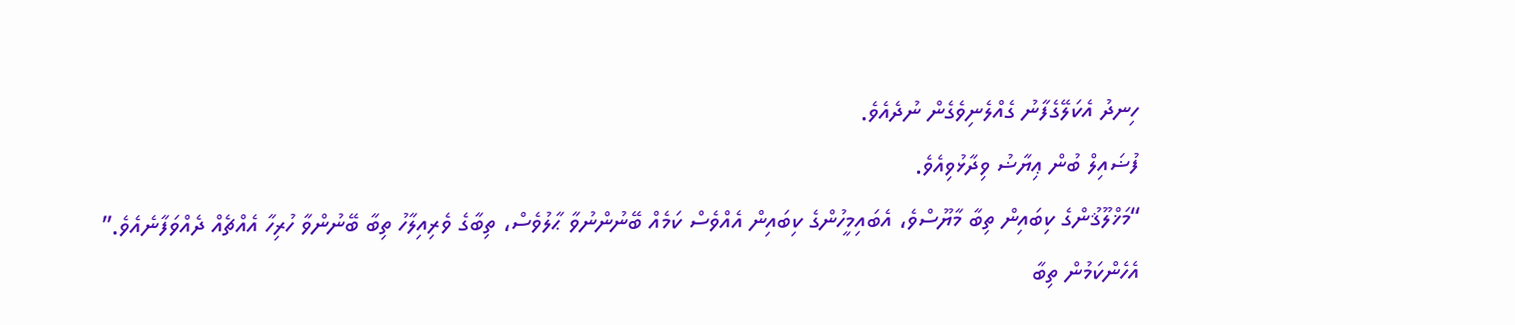ހިނދު އެކަލޭގެފާނު ގެއްލެނިވެގެން ނުދެއެވެ.
ފުޟައިލް ބުން ޢިޔާޟު ވިދާޅުވިއެވެ.
“މަޚްލޫޤުންގެ ކިބައިން ތިބާ މާޔޫސްވެ، އެބައިމީހުންގެ ކިބައިން އެއްވެސް ކަމެއް ބޭނުންނުވާ ޙާލުވެސް، ތިބާގެ ވެރިއިލާހު ތިބާ ބޭނުންވާ ހުރިހާ އެއްޗެއް ދެއްވަފާނެއެވެ.”
އެހެންކަމުން ތިބާ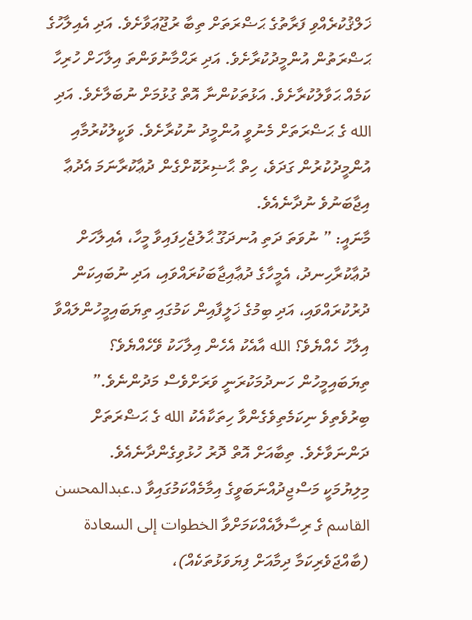ޚަލްޤުކުރެއްވި ފަރާތުގެ ޙަޟްރަތަށް ތިބާ ރުޖޫޢަވާށެވެ. އަދި އެއިލާހުގެ ޙަޟްރަތުން އުންމީދުކުރާށެވެ. އަދި ރަޙްމާނުވަންތަ އިލާހަށް ހުރިހާ ކަމެއް ޙަވާލުކުރާށެވެ. އަޅުތަކުންނާ އޮތް ގުޅުމަށް ނުބަލާށެވެ. އަދި الله ގެ ޙަޟްރަތަށް މެނުވީ އުންމީދު ނުކުރާށެވެ. ވަކީލުކުރުމާއި އުންމީދުކުރުން ގަދަވެ، ހިތް ޙާޟިރުކޮށްގެން ދުޢާކުރާނަމަ އެދުޢާ އިޖާބަނުވެ ނުދާނެއެވެ.
މާނައީ: ” ނުވަތަ ދަތި އުނދަގޫ ޙާލުޖެހިފައިވާ މީހާ، އެއިލާހަށް ދުޢާކުރާހިނދު، އެމީހާގެ ދުޢާއިޖާބަކުރައްވައި، އަދި ނުބައިކަން ދުރުކުރައްވައި، އަދި ބިމުގެ ޚަލީފާއިން ކަމުގައި ތިޔަބައިމީހުންލައްވާ އިލާހު ހެއްޔެވެ؟ الله އާއެކު އެހެން އިލާހަކު ވޭހެއްޔެވެ؟ ތިޔަބައިމީހުން ހަނދުމަކުރަނީ ވަރަށްވެސް މަދުންނެވެ.”
ބިރުވެތިވެ ނިކަމެތިވެގެންވާ ހިތަކާއެކު الله ގެ ޙަޟްރަތަށް ދަންނަވާށެވެ. ތިބާއަށް އޮތް ދޮރު ހުޅުވިގެންދާނެއެވެ.
މިލިޔުމަކީ މަސްޖިދުއްނަބަވީގެ އިމާމެއްކަމުގައިވާ د.عبدالمحسن القاسم ގެ ރިސާލާއެއްކަމަށްވާ الخطوات إلى السعادة (ބާއްޖަވެރިކަމާ ދިމާއަށް ފިޔަވަޅުތަކެއް)،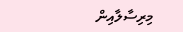މިރިސާލާއިން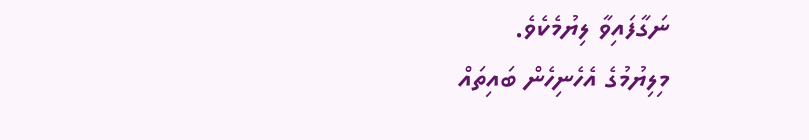ނަގާފައިވާ ލިޔުމެކެވެ.
މިލިޔުމުގެ އެހެނިހެން ބައިތައް